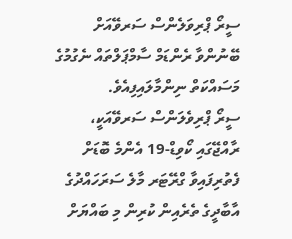ސީރޯ ޕްރިވަލެންސް ސަރވޭއަށް ބޭނުންވާ ރެންޑަމް ސާމްޕަލްތައް ނެގުމުގެ މަސައްކަތް ނިންމާލައިފިއެވެ.
ސީރޯ ޕްރިވެލަންސް ސަރވޭއަކީ، ރާއްޖޭގައި ކޯވިޑް-19 އެންމެ ބޮޑަށް ފެތުރިފައިވާ ގްރޭޓަރ މާލެ ސަރަހައްދުގެ އާބާދީގެ ތެރެއިން ކުރިން މި ބައްޔަށް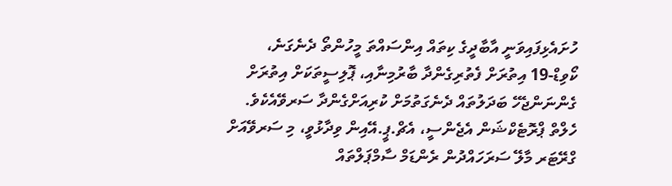ހުށައެޅިފައިވަނީ އާބާދީގެ ކިތައް އިންސައްތަ މީހުންތޯ ދެނެގަނެ، ކޯވިޑް-19 އިތުރަށް ފެތުރިގެންދާ ބާރުމިނާއި، ޕޮލިސީތަކަށް އިތުރަށް ގެންނަންޖެހޭ ބަދަލުތައް ދެނެގަތުމަށް ކުރިއަށްގެންދާ ސަރވޭއެކެވެ.
ހެލްތް ޕްރޮޓެކްޝަން އެޖެންސީ، އެޗް.ޕީ.އޭއިން ވިދާޅުވީ، މި ސަރވޭއަށް ގްރޭޓަރ މާލޭ ސަރަހައްދުން ރެންޑަމް ސާމްޕަލްތައް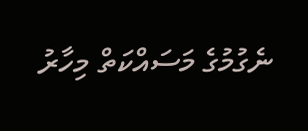ނެގުމުގެ މަސައްކަތް މިހާރު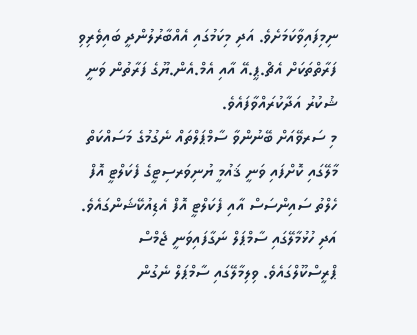ނިމިފައިވާކަމަށެވެ. އަދި މިކަމުގައި އެއްބާރުލުންދީ ބައިވެރިވި ފަރާތްތަކަށް އެޗް.ޕީ.އޭ އާއި އެމް.އެން.ޔޫގެ ފަރާތުން ވަނީ ޝުކުރު އަދާކުރައްވާފައެވެ.
މި ސަރވޭއަށް ބޭނުންވާ ސާމްޕަލްތައް ނެގުމުގެ މަސައްކަތް މާލޭގައި ކޮށްފައި ވަނީ ޤައުމީ ޔުނިވަރސިޓީގެ ފެކަލްޓީ އޮފް ހެލްތު ސައިންސަސް އާއި ފެކަލްޓީ އޮފް އެޑިއުކޭޝަންގައެވެ. އަދި ހުޅުމާލޭގައި ސާމްޕަލް ނަގާފައިވަނީ ޖެމްސް ޕްރީސްކޫލްގައެވެ. ވިލިމާލޭގައި ސާމްޕަލް ނެގުން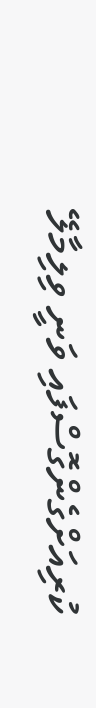ކުރިއަށްގެންގޮސްފައި ވަނީ ވިލިމާލޭ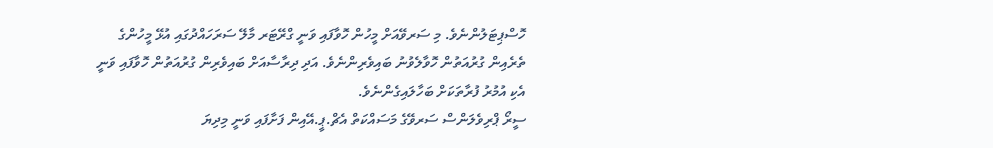ހޮސްޕިޓަލުންނެވެ. މި ސަރވޭއަށް މީހުން ހޮވާފައި ވަނީ ގްރޭޓަރ މާލޭ ސަރަހައްދުގައި އުޅޭ މީހުންގެ ތެރެއިން ގުރުއަތުން ހޮވާލެވުނު ބައިވެރިންނެވެ. އަދި ދިރާސާއަށް ބައިވެރިން ގުރުއަތުން ހޮވާފައި ވަނީ އެކި އުމުރު ފުރާތަކަށް ބަހާލައިގެންނެވެ.
ސީރޯ ޕްރިވެލަންސް ސަރވޭގެ މަސައްކަތް އެޗް.ޕީ.އޭއިން ފަށާފައި ވަނީ މިދިޔަ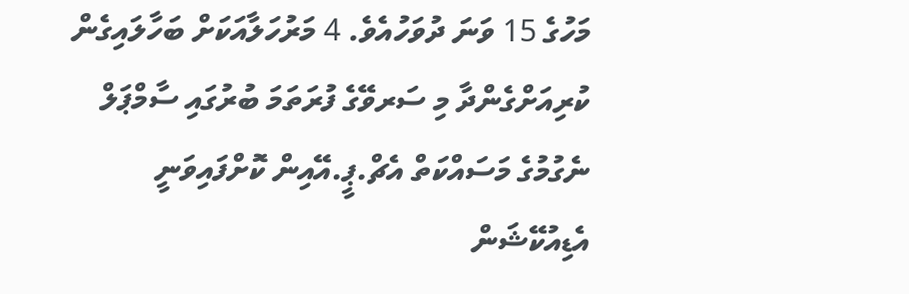މަހުގެ 15 ވަނަ ދުވަހުއެވެ. 4 މަރުހަލާއަކަށް ބަހާލައިގެން ކުރިއަށްގެންދާ މި ސަރވޭގެ ފުރަތަމަ ބުރުގައި ސާމްޕަލް ނެގުމުގެ މަސައްކަތް އެޗް.ޕީ.އޭއިން ކޮށްފައިވަނީ އެޑިއުކޭޝަން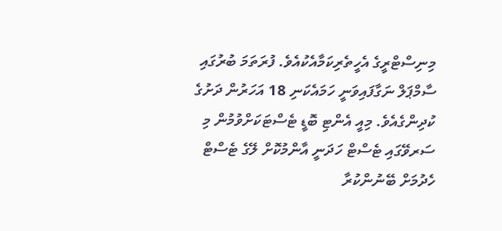މިނިސްޓްރީގެ އެހީތެރިކަމާއެކުއެވެ. ފުރަތަމަ ބުރުގައި ސާމްޕަލް ނަގާފައިވަނީ ހަމައެކަނި 18 އަހަރުން ދަށުގެ ކުދިންގެއެވެ. މިއީ އެންޓި ބޮޑީ ޓެސްޓަކަށްވުމުން މި ސަރވޭގައި ޓެސްޓް ހަދަނީ އާންމުކޮށް ލޭގެ ޓެސްޓް ހެދުމަށް ބޭނުންކުރާ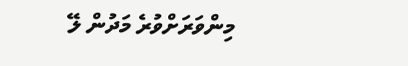މިންވަރަށްވުރެ މަދުން ލޭ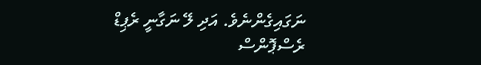ނަގައިގެންނެވެ. އަދި ލޭ ނަގާނީ ރެޕިޑް ރެސްޕޮންސް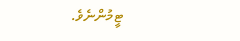ޓީމުންނެވެ.